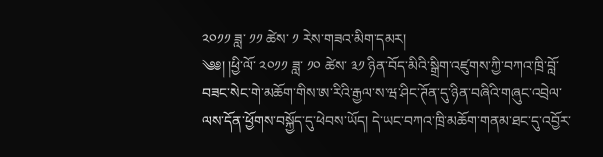༢༠༡༡ ཟླ་ ༡༡ ཚེས་ ༡ རེས་གཟའ་མིག་དམར།
༄༅། །ཕྱི་ལོ་ ༢༠༡༡ ཟླ་ ༡༠ ཚེས་ ༣༡ ཉིན་བོད་མིའི་སྒྲིག་འཛུགས་ཀྱི་བཀའ་ཁྲི་བློ་བཟང་སེང་གེ་མཆོག་གིས་ཨ་རིའི་རྒྱལ་ས་ཝ་ཤིང་ཊོན་དུ་ཉིན་བཞིའི་གཞུང་འབྲེལ་ལས་དོན་ཕྱོགས་བསྐྱོད་དུ་ཕེབས་ཡོད། དེ་ཡང་བཀའ་ཁྲི་མཆོག་གནམ་ཐང་དུ་འབྱོར་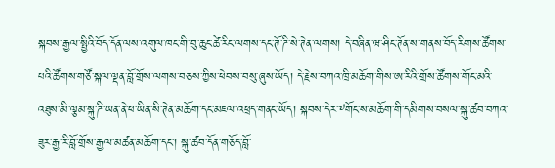སྐབས་རྒྱལ་སྤྱིའི་བོད་དོན་ལས་འགུལ་ཁང་གི་བུ་ཆུང་ཚེ་རིང་ལགས་དང་ཊོ་ཌི་སེ་ཊེན་ལགས། དེ་བཞིན་ཝ་ཤིང་ཊོན་ས་གནས་བོད་རིགས་ཚོགས་པའི་ཚོགས་གཙོ་སྐལ་ལྡན་བློ་གྲོས་ལགས་བཅས་ཀྱིས་ཕེབས་བསུ་ཞུས་ཡོད། དེ་རྗེས་བཀའ་ཁྲི་མཆོག་གིས་ཨ་རིའི་གྲོས་ཚོགས་གོང་མའི་འཐུས་མི་ལྕམ་སྐུ་ཌི་ཡན་ནེ་ཕ་ཡིན་སི་ཊེན་མཆོག་དང་མཇལ་འཕྲད་གནང་ཡོད། སྐབས་དེར་༸གོང་ས་མཆོག་གི་དམིགས་བསལ་སྐུ་ཚབ་བཀའ་ཟུར་རྒྱ་རི་བློ་གྲོས་རྒྱལ་མཚན་མཆོག་དང་། སྐུ་ཚབ་དོན་གཅོད་བློ་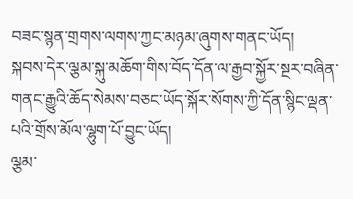བཟང་སྙན་གྲགས་ལགས་ཀྱང་མཉམ་ཞུགས་གནང་ཡོད།
སྐབས་དེར་ལྕམ་སྐུ་མཆོག་གིས་བོད་དོན་ལ་རྒྱབ་སྐྱོར་སྔར་བཞིན་གནང་རྒྱུའི་ཆོད་སེམས་བཅང་ཡོད་སྐོར་སོགས་ཀྱི་དོན་སྙིང་ལྡན་པའི་གྲོས་མོལ་ལྷུག་པོ་བྱུང་ཡོད།
ལྕམ་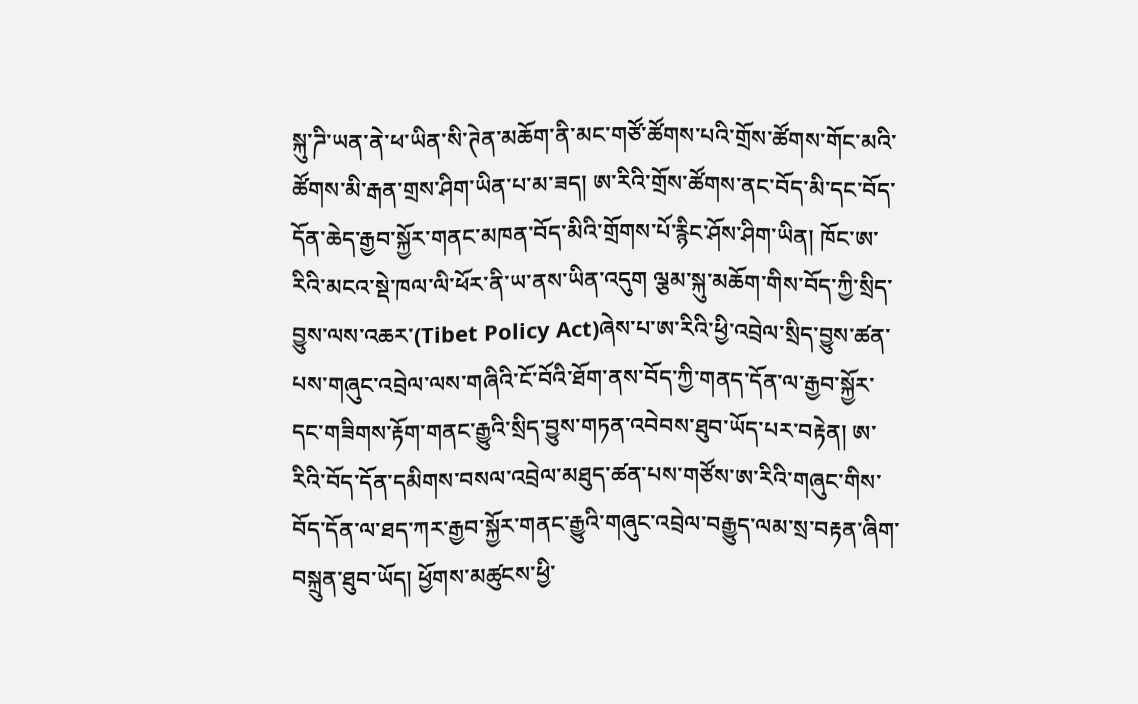སྐུ་ཌི་ཡན་ནེ་ཕ་ཡིན་སི་ཊེན་མཆོག་ནི་མང་གཙོ་ཚོགས་པའི་གྲོས་ཚོགས་གོང་མའི་ཚོགས་མི་རྒན་གྲས་ཤིག་ཡིན་པ་མ་ཟད། ཨ་རིའི་གྲོས་ཚོགས་ནང་བོད་མི་དང་བོད་དོན་ཆེད་རྒྱབ་སྐྱོར་གནང་མཁན་བོད་མིའི་གྲོགས་པོ་རྙིང་ཤོས་ཤིག་ཡིན། ཁོང་ཨ་རིའི་མངའ་སྡེ་ཁལ་ལི་ཕོར་ནི་ཡ་ནས་ཡིན་འདུག ལྕམ་སྐུ་མཆོག་གིས་བོད་ཀྱི་སྲིད་བྱུས་ལས་འཆར་(Tibet Policy Act)ཞེས་པ་ཨ་རིའི་ཕྱི་འབྲེལ་སྲིད་བྱུས་ཚན་པས་གཞུང་འབྲེལ་ལས་གཞིའི་ངོ་བོའི་ཐོག་ནས་བོད་ཀྱི་གནད་དོན་ལ་རྒྱབ་སྐྱོར་དང་གཟིགས་རྟོག་གནང་རྒྱུའི་སྲིད་བྱུས་གཏན་འབེབས་ཐུབ་ཡོད་པར་བརྟེན། ཨ་རིའི་བོད་དོན་དམིགས་བསལ་འབྲེལ་མཐུད་ཚན་པས་གཙོས་ཨ་རིའི་གཞུང་གིས་བོད་དོན་ལ་ཐད་ཀར་རྒྱབ་སྐྱོར་གནང་རྒྱུའི་གཞུང་འབྲེལ་བརྒྱུད་ལམ་སྲ་བརྟན་ཞིག་བསྐྲུན་ཐུབ་ཡོད། ཕྱོགས་མཚུངས་ཕྱི་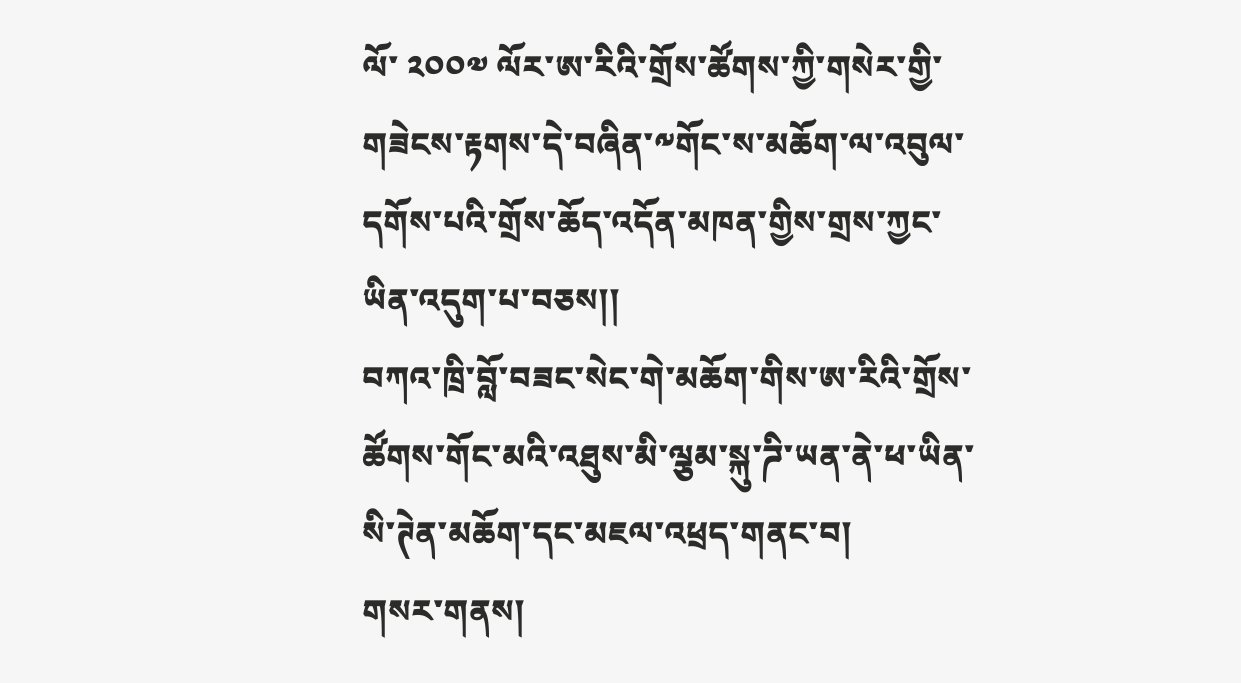ལོ་ ༢༠༠༧ ལོར་ཨ་རིའི་གྲོས་ཚོགས་ཀྱི་གསེར་གྱི་གཟེངས་རྟགས་དེ་བཞིན་༸གོང་ས་མཆོག་ལ་འབུལ་དགོས་པའི་གྲོས་ཆོད་འདོན་མཁན་གྱིས་གྲས་ཀྱང་ཡིན་འདུག་པ་བཅས།།
བཀའ་ཁྲི་བློ་བཟང་སེང་གེ་མཆོག་གིས་ཨ་རིའི་གྲོས་ཚོགས་གོང་མའི་འཐུས་མི་ལྕམ་སྐུ་ཌི་ཡན་ནེ་ཕ་ཡིན་སི་ཊེན་མཆོག་དང་མཇལ་འཕྲད་གནང་བ།
གསར་གནས།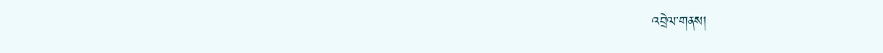འབྲེལ་གནས།